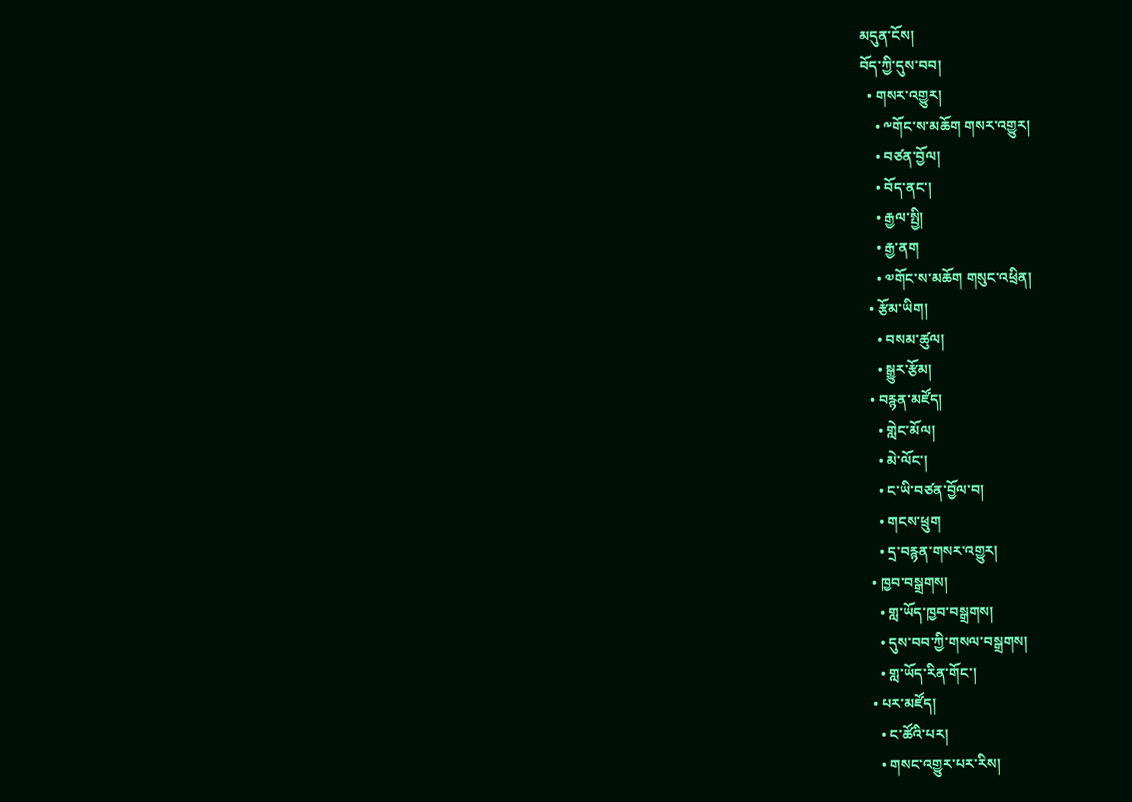མདུན་ངོས།
བོད་ཀྱི་དུས་བབ།
  • གསར་འགྱུར།
    • ༸གོང་ས་མཆོག གསར་འགྱུར།
    • བཙན་བྱོལ།
    • བོད་ནང་།
    • རྒྱལ་སྤྱི།
    • རྒྱ་ནག
    • ༧གོང་ས་མཆོག གསུང་འཕྲིན།
  • རྩོམ་ཡིག།
    • བསམ་ཚུལ།
    • སྒྱུར་རྩོམ།
  • བརྙན་མཛོད།
    • གླེང་མོལ།
    • མེ་ལོང་།
    • ང་ཡི་བཙན་བྱོལ་བ།
    • གངས་ཕྲུག
    • དྲ་བརྙན་གསར་འགྱུར།
  • ཁྱབ་བསྒྲགས།
    • གླ་ཡོད་ཁྱབ་བསྒྲགས།
    • དུས་བབ་ཀྱི་གསལ་བསྒྲགས།
    • གླ་ཡོད་རིན་གོང་།
  • པར་མཛོད།
    • ང་ཚོའི་པར།
    • གསང་འགྱུར་པར་རིས།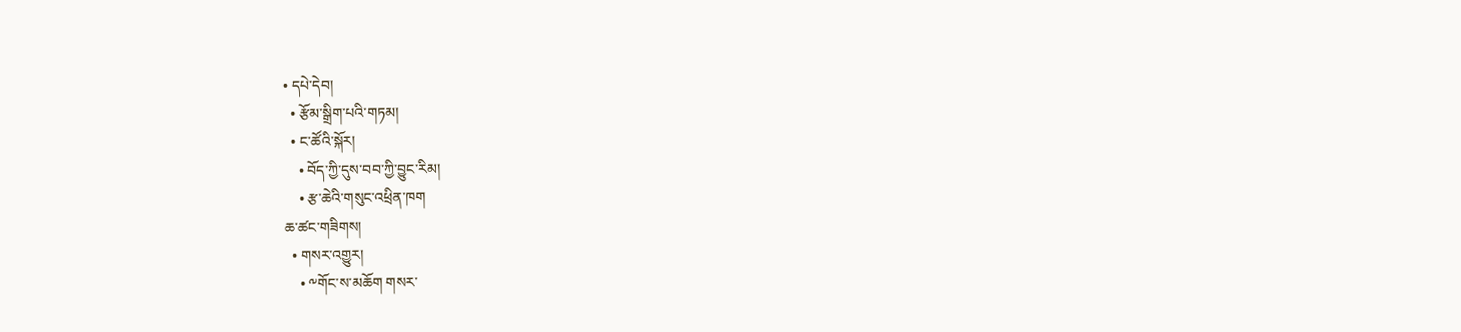• དཔེ་དེབ།
  • རྩོམ་སྒྲིག་པའི་གཏམ།
  • ང་ཚོའི་སྐོར།
    • བོད་ཀྱི་དུས་བབ་ཀྱི་བྱུང་རིམ།
    • རྩ་ཆེའི་གསུང་འཕྲིན་ཁག
ཆ་ཚང་གཟིགས།
  • གསར་འགྱུར།
    • ༸གོང་ས་མཆོག གསར་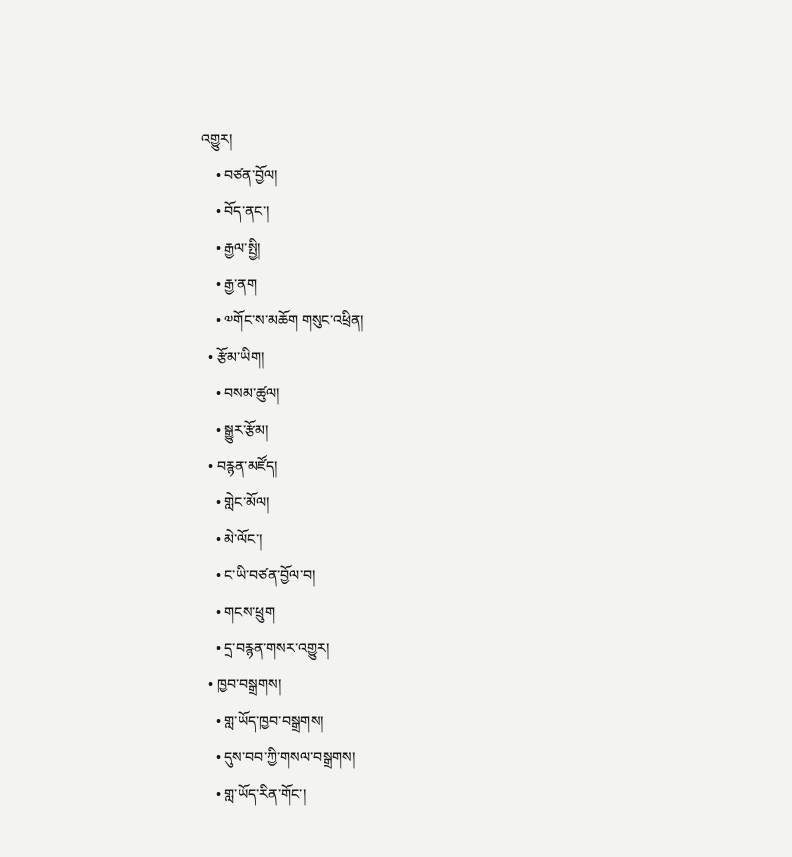འགྱུར།
    • བཙན་བྱོལ།
    • བོད་ནང་།
    • རྒྱལ་སྤྱི།
    • རྒྱ་ནག
    • ༧གོང་ས་མཆོག གསུང་འཕྲིན།
  • རྩོམ་ཡིག།
    • བསམ་ཚུལ།
    • སྒྱུར་རྩོམ།
  • བརྙན་མཛོད།
    • གླེང་མོལ།
    • མེ་ལོང་།
    • ང་ཡི་བཙན་བྱོལ་བ།
    • གངས་ཕྲུག
    • དྲ་བརྙན་གསར་འགྱུར།
  • ཁྱབ་བསྒྲགས།
    • གླ་ཡོད་ཁྱབ་བསྒྲགས།
    • དུས་བབ་ཀྱི་གསལ་བསྒྲགས།
    • གླ་ཡོད་རིན་གོང་།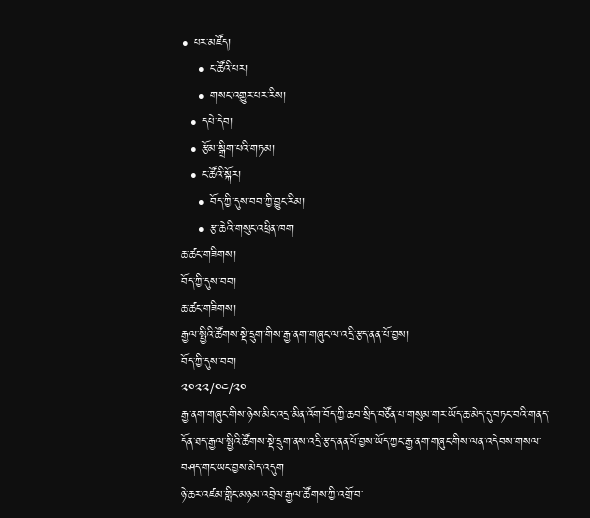• པར་མཛོད།
    • ང་ཚོའི་པར།
    • གསང་འགྱུར་པར་རིས།
  • དཔེ་དེབ།
  • རྩོམ་སྒྲིག་པའི་གཏམ།
  • ང་ཚོའི་སྐོར།
    • བོད་ཀྱི་དུས་བབ་ཀྱི་བྱུང་རིམ།
    • རྩ་ཆེའི་གསུང་འཕྲིན་ཁག
ཆ་ཚང་གཟིགས།
བོད་ཀྱི་དུས་བབ།
ཆ་ཚང་གཟིགས།
རྒྱལ་སྤྱིའི་ཚོགས་སྡེ་དྲུག་གིས་རྒྱ་ནག་གཞུང་ལ་འདྲི་རྩད་ནན་པོ་བྱས།
བོད་ཀྱི་དུས་བབ།
༢༠༢༢/༠༤/༢༠
རྒྱ་ནག་གཞུང་གིས་ཉེས་མིང་འདྲ་མིན་འོག་བོད་ཀྱི་ཆབ་སྲིད་བཙོན་པ་གསུམ་གར་ཡོད་ཆ་མེད་དུ་བཏང་བའི་གནད་དོན་ཐད་རྒྱལ་སྤྱིའི་ཚོགས་སྡེ་དྲུག་ནས་འདྲི་རྩད་ནན་པོ་བྱས་ཡོད་ཀྱང་རྒྱ་ནག་གཞུང་གིས་ལན་འདེབས་གསལ་བཤད་གང་ཡང་བྱས་མེད་འདུག
ཉེ་ཆར་འཛམ་གླིང་མཉམ་འབྲེལ་རྒྱལ་ཚོགས་ཀྱི་འགྲོ་བ་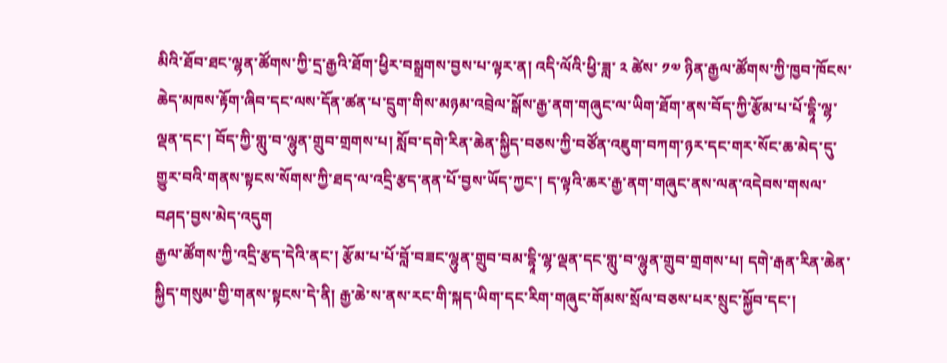མིའི་ཐོབ་ཐང་ལྷན་ཚོགས་ཀྱི་དྲ་རྒྱའི་ཐོག་ཕྱིར་བསྒྲགས་བྱས་པ་ལྟར་ན། འདི་ལོའི་ཕྱི་ཟླ་ ༢ ཚེས་ ༡༧ ཉིན་རྒྱལ་ཚོགས་ཀྱི་ཁྱབ་ཁོངས་ཆེད་མཁས་རྟོག་ཞིབ་དང་ལས་དོན་ཚན་པ་དྲུག་གིས་མཉམ་འབྲེལ་སྒོས་རྒྱ་ནག་གཞུང་ལ་ཡིག་ཐོག་ནས་བོད་ཀྱི་རྩོམ་པ་པོ་དྷཱི་ལྷ་ལྡན་དང་། བོད་ཀྱི་གླུ་བ་ལྷུན་གྲུབ་གྲགས་པ། སློབ་དགེ་རིན་ཆེན་སྐྱིད་བཅས་ཀྱི་བཙོན་འཇུག་བཀག་ཉར་དང་གར་སོང་ཆ་མེད་དུ་གྱུར་བའི་གནས་སྟངས་སོགས་ཀྱི་ཐད་ལ་འདྲི་རྩད་ནན་པོ་བྱས་ཡོད་ཀྱང་། ད་ལྟའི་ཆར་རྒྱ་ནག་གཞུང་ནས་ལན་འདེབས་གསལ་བཤད་བྱས་མེད་འདུག
རྒྱལ་ཚོགས་ཀྱི་འདྲི་རྩད་དེའི་ནང་། རྩོམ་པ་པོ་བློ་བཟང་ལྷུན་གྲུབ་བམ་དྷཱི་ལྷ་ལྡན་དང་གླུ་བ་ལྷུན་གྲུབ་གྲགས་པ། དགེ་རྒན་རིན་ཆེན་སྐྱིད་གསུམ་གྱི་གནས་སྟངས་དེ་ནི། རྒྱ་ཆེ་ས་ནས་རང་གི་སྐད་ཡིག་དང་རིག་གཞུང་གོམས་སྲོལ་བཅས་པར་སྲུང་སྐྱོབ་དང་།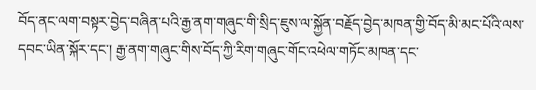བོད་ནང་ལག་བསྟར་བྱེད་བཞིན་པའི་རྒྱ་ནག་གཞུང་གི་སྲིད་ཇུས་ལ་སྐྱོན་བརྗོད་བྱེད་མཁན་གྱི་བོད་མི་མང་པོའི་ལས་དབང་ཡིན་སྐོར་དང་། རྒྱ་ནག་གཞུང་གིས་བོད་ཀྱི་རིག་གཞུང་གོང་འཕེལ་གཏོང་མཁན་དང་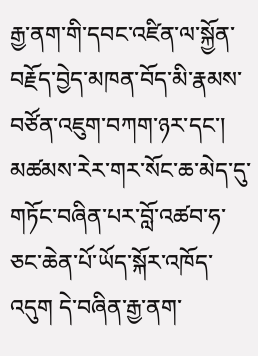རྒྱ་ནག་གི་དབང་འཛིན་ལ་སྐྱོན་བརྗོད་བྱེད་མཁན་བོད་མི་རྣམས་བཙོན་འཇུག་བཀག་ཉར་དང་། མཚམས་རེར་གར་སོང་ཆ་མེད་དུ་གཏོང་བཞིན་པར་བློ་འཚབ་ཧ་ཅང་ཆེན་པོ་ཡོད་སྐོར་འཁོད་འདུག དེ་བཞིན་རྒྱ་ནག་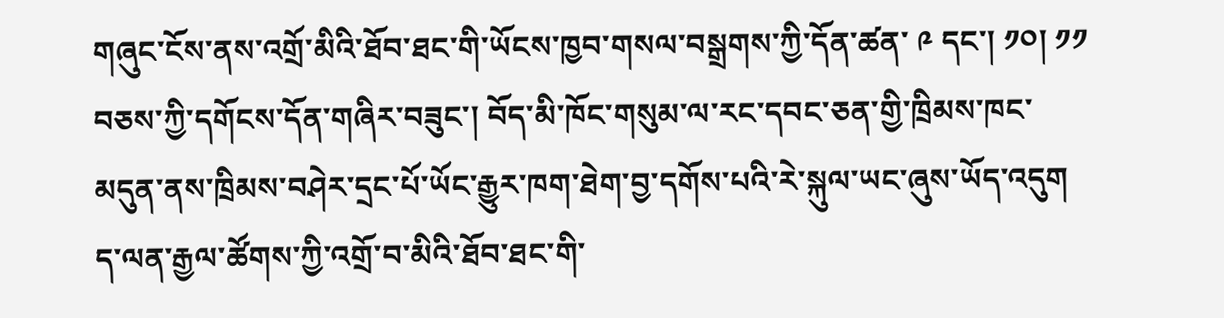གཞུང་ངོས་ནས་འགྲོ་མིའི་ཐོབ་ཐང་གི་ཡོངས་ཁྱབ་གསལ་བསྒྲགས་ཀྱི་དོན་ཚན་ ༩ དང་། ༡༠། ༡༡ བཅས་ཀྱི་དགོངས་དོན་གཞིར་བཟུང་། བོད་མི་ཁོང་གསུམ་ལ་རང་དབང་ཅན་གྱི་ཁྲིམས་ཁང་མདུན་ནས་ཁྲིམས་བཤེར་དྲང་པོ་ཡོང་རྒྱུར་ཁག་ཐེག་བྱ་དགོས་པའི་རེ་སྐུལ་ཡང་ཞུས་ཡོད་འདུག
ད་ལན་རྒྱལ་ཚོགས་ཀྱི་འགྲོ་བ་མིའི་ཐོབ་ཐང་གི་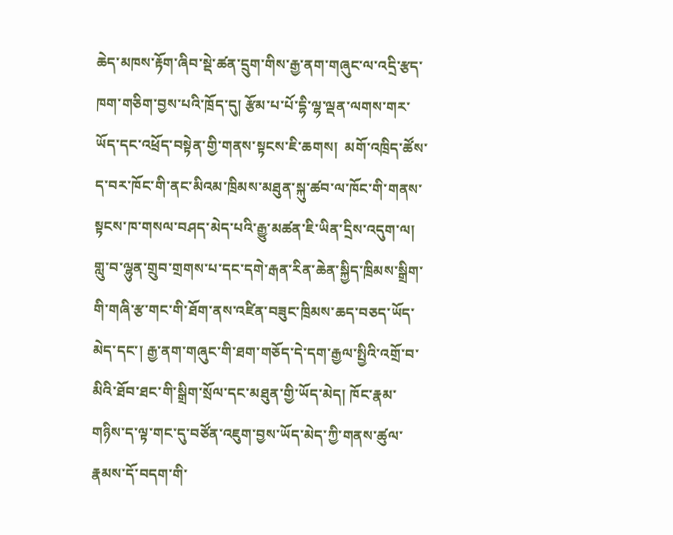ཆེད་མཁས་རྟོག་ཞིབ་སྡེ་ཚན་དྲུག་གིས་རྒྱ་ནག་གཞུང་ལ་འདྲི་རྩད་ཁག་གཅིག་བྱས་པའི་ཁྲོད་དུ། རྩོམ་པ་པོ་དྷི་ལྷ་ལྡན་ལགས་གར་ཡོད་དང་འཕྲོད་བསྟེན་གྱི་གནས་སྟངས་ཇི་ཆགས།  མགོ་འཁྲིད་ཚོས་ད་བར་ཁོང་གི་ནང་མིའམ་ཁྲིམས་མཐུན་སྐུ་ཚབ་ལ་ཁོང་གི་གནས་སྟངས་ཁ་གསལ་བཤད་མེད་པའི་རྒྱུ་མཚན་ཇི་ཡིན་དྲིས་འདུག་ལ། གླུ་བ་ལྷུན་གྲུབ་གྲགས་པ་དང་དགེ་རྒན་རིན་ཆེན་སྐྱིད་ཁྲིམས་སྒྲིག་གི་གཞི་རྩ་གང་གི་ཐོག་ནས་འཛིན་བཟུང་ཁྲིམས་ཆད་བཅད་ཡོད་མེད་དང་། རྒྱ་ནག་གཞུང་གི་ཐག་གཅོད་དེ་དག་རྒྱལ་སྤྱིའི་འགྲོ་བ་མིའི་ཐོབ་ཐང་གི་སྒྲིག་སྲོལ་དང་མཐུན་གྱི་ཡོད་མེད། ཁོང་རྣམ་གཉིས་ད་ལྟ་གང་དུ་བཙོན་འཇུག་བྱས་ཡོད་མེད་ཀྱི་གནས་ཚུལ་རྣམས་དོ་བདག་གི་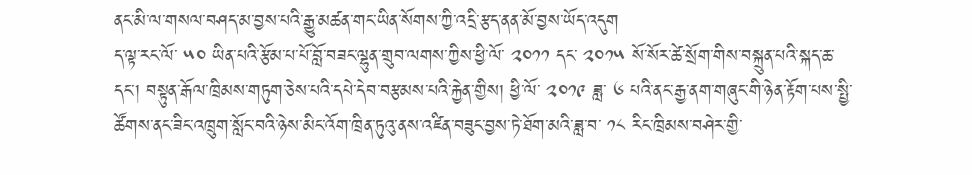ནང་མི་ལ་གསལ་བཤད་མ་བྱས་པའི་རྒྱུ་མཚན་གང་ཡིན་སོགས་ཀྱི་འདྲི་རྩད་ནན་མོ་བྱས་ཡོད་འདུག
ད་ལྟ་རང་ལོ་ ༥༠ ཡིན་པའི་རྩོམ་པ་པོ་བློ་བཟང་ལྷུན་གྲུབ་ལགས་ཀྱིས་ཕྱི་ལོ་ ༢༠༡༡ དང་ ༢༠༡༥ སོ་སོར་ཚེ་སྲོག་གིས་བསྐྲུན་པའི་སྐད་ཆ་དང་། བསྟུན་རྒོལ་ཁྲིམས་གཏུག་ཅེས་པའི་དཔེ་དེབ་བརྩམས་པའི་རྐྱེན་གྱིས། ཕྱི་ལོ་ ༢༠༡༩ ཟླ་ ༦ པའི་ནང་རྒྱ་ནག་གཞུང་གི་ཉེན་རྟོག་པས་སྤྱི་ཚོགས་ནང་ཟིང་འཁྲུག་སློང་བའི་ཉེས་མིང་འོག་ཁྲིན་ཏུའུ་ནས་འཛིན་བཟུང་བྱས་ཏེ་ཐོག་མའི་ཟླ་བ་ ༡༨ རིང་ཁྲིམས་བཤེར་གྱི་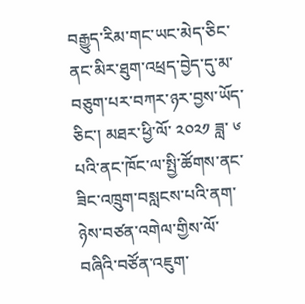བརྒྱུད་རིམ་གང་ཡང་མེད་ཅིང་ནང་མིར་ཐུག་འཕྲད་བྱེད་དུ་མ་བཅུག་པར་བཀར་ཉར་བྱས་ཡོད་ཅིང་། མཐར་ཕྱི་ལོ་ ༢༠༢༡ ཟླ་ ༦ པའི་ནང་ཁོང་ལ་སྤྱི་ཚོགས་ནང་ཟིང་འཁྲུག་བསླངས་པའི་ནག་ཉེས་བཙན་འགེལ་གྱིས་ལོ་བཞིའི་བཙོན་འཇུག་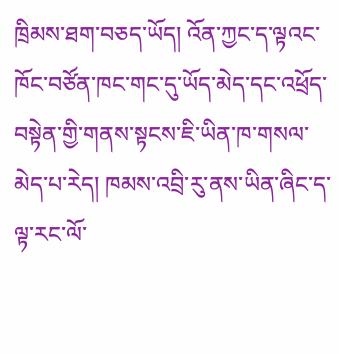ཁྲིམས་ཐག་བཅད་ཡོད། འོན་ཀྱང་ད་ལྟའང་ཁོང་བཙོན་ཁང་གང་དུ་ཡོད་མེད་དང་འཕྲོད་བསྟེན་གྱི་གནས་སྟངས་ཇི་ཡིན་ཁ་གསལ་མེད་པ་རེད། ཁམས་འབྲི་རུ་ནས་ཡིན་ཞིང་ད་ལྟ་རང་ལོ་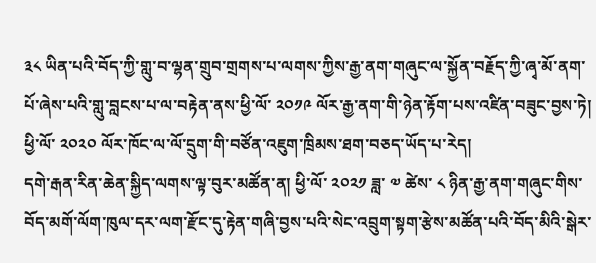༣༨ ཡིན་པའི་བོད་ཀྱི་གླུ་བ་ལྷན་གྲུབ་གྲགས་པ་ལགས་ཀྱིས་རྒྱ་ནག་གཞུང་ལ་སྐྱོན་བརྗོད་ཀྱི་ཞྭ་མོ་ནག་པོ་ཞེས་པའི་གླུ་བླངས་པ་ལ་བརྟེན་ནས་ཕྱི་ལོ་ ༢༠༡༩ ལོར་རྒྱ་ནག་གི་ཉེན་རྟོག་པས་འཛིན་བཟུང་བྱས་ཏེ། ཕྱི་ལོ་ ༢༠༢༠ ལོར་ཁོང་ལ་ལོ་དྲུག་གི་བཙོན་འཇུག་ཁྲིམས་ཐག་བཅད་ཡོད་པ་རེད།
དགེ་རྒན་རིན་ཆེན་སྐྱིད་ལགས་ལྟ་བུར་མཚོན་ན། ཕྱི་ལོ་ ༢༠༢༡ ཟླ་ ༧ ཚེས་ ༨ ཉིན་རྒྱ་ནག་གཞུང་གིས་བོད་མགོ་ལོག་ཁུལ་དར་ལག་རྫོང་དུ་རྟེན་གཞི་བྱས་པའི་སེང་འབྲུག་སྟག་རྩེས་མཚོན་པའི་བོད་མིའི་སྒེར་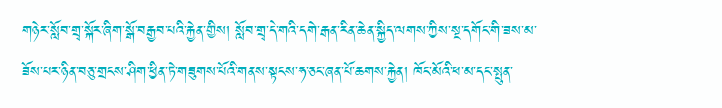གཉེར་སློབ་གྲྭ་སྐོར་ཞིག་སྒོ་བརྒྱབ་པའི་རྐྱེན་གྱིས། སློབ་གྲྭ་དེ་གའི་དགེ་རྒན་རིན་ཆེན་སྐྱིད་ལགས་ཀྱིས་སྔ་དགོང་གི་ཟས་མ་ཟོས་པར་ཉིན་བཅུ་གྲངས་ཤིག་ཕྱིན་ཏེ་གཟུགས་པོའི་གནས་སྟངས་ཧ་ཅང་ཞན་པོ་ཆགས་རྐྱེན། ཁོང་མོའི་ཕ་མ་དང་སྤུན་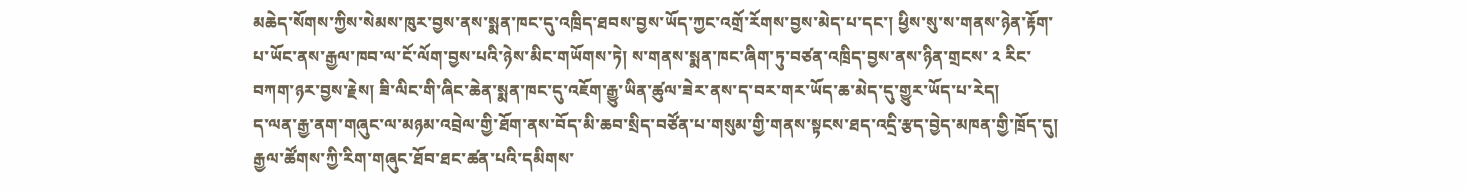མཆེད་སོགས་ཀྱིས་སེམས་ཁུར་བྱས་ནས་སྨན་ཁང་དུ་འཁྲིད་ཐབས་བྱས་ཡོད་ཀྱང་འགྲོ་རོགས་བྱས་མེད་པ་དང་། ཕྱིས་སུ་ས་གནས་ཉེན་རྟོག་པ་ཡོང་ནས་རྒྱལ་ཁབ་ལ་ངོ་ལོག་བྱས་པའི་ཉེས་མིང་གཡོགས་ཏེ། ས་གནས་སྨན་ཁང་ཞིག་ཏུ་བཙན་འཁྲིད་བྱས་ནས་ཉིན་གྲངས་ ༢ རིང་བཀག་ཉར་བྱས་རྗེས། ཟི་ལིང་གི་ཞིང་ཆེན་སྨན་ཁང་དུ་འཇོག་རྒྱུ་ཡིན་ཚུལ་ཟེར་ནས་ད་བར་གར་ཡོད་ཆ་མེད་དུ་གྱུར་ཡོད་པ་རེད།
ད་ལན་རྒྱ་ནག་གཞུང་ལ་མཉམ་འབྲེལ་གྱི་ཐོག་ནས་བོད་མི་ཆབ་སྲིད་བཙོན་པ་གསུམ་གྱི་གནས་སྟངས་ཐད་འདྲི་རྩད་བྱེད་མཁན་གྱི་ཁྲོད་དུ། རྒྱལ་ཚོགས་ཀྱི་རིག་གཞུང་ཐོབ་ཐང་ཚན་པའི་དམིགས་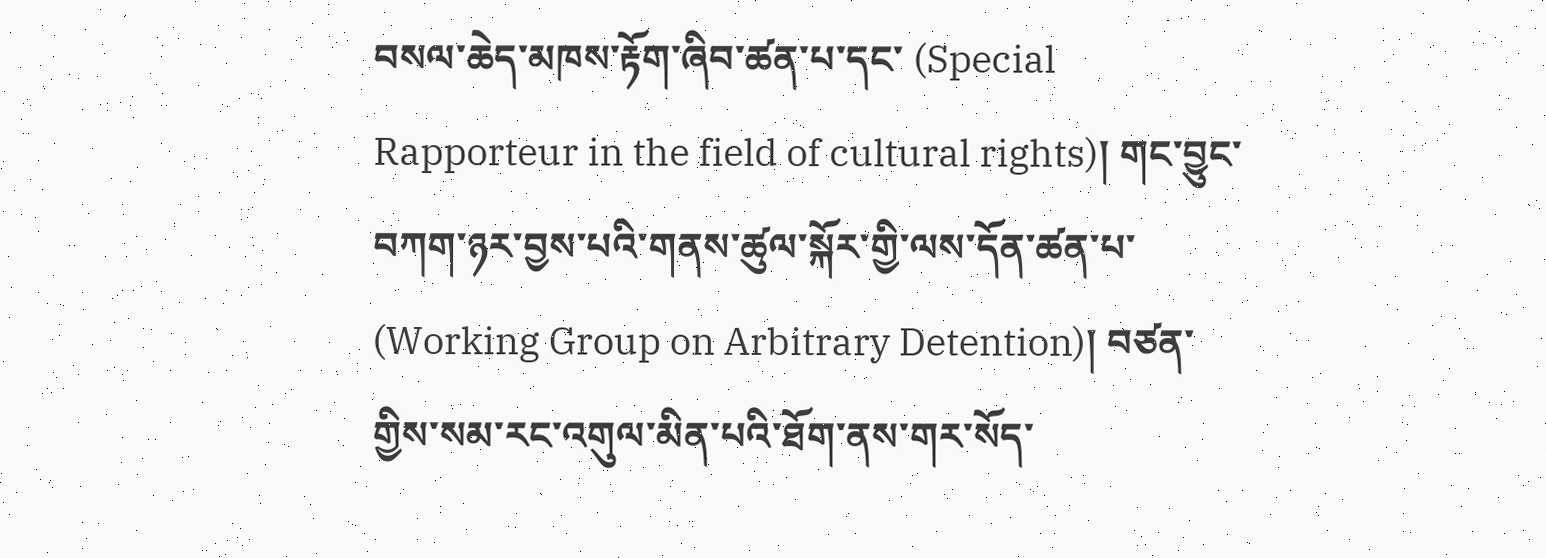བསལ་ཆེད་མཁས་རྟོག་ཞིབ་ཚན་པ་དང་ (Special Rapporteur in the field of cultural rights)། གང་བྱུང་བཀག་ཉར་བྱས་པའི་གནས་ཚུལ་སྐོར་གྱི་ལས་དོན་ཚན་པ་ (Working Group on Arbitrary Detention)། བཙན་གྱིས་སམ་རང་འགུལ་མིན་པའི་ཐོག་ནས་གར་སོད་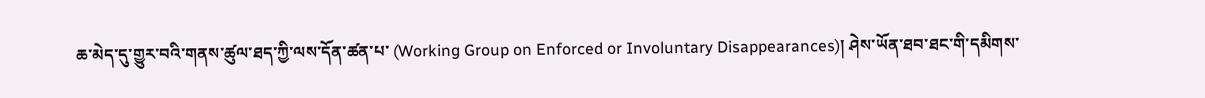ཆ་མེད་དུ་གྱུར་བའི་གནས་ཚུལ་ཐད་ཀྱི་ལས་དོན་ཚན་པ་ (Working Group on Enforced or Involuntary Disappearances)། ཤེས་ཡོན་ཐབ་ཐང་གི་དམིགས་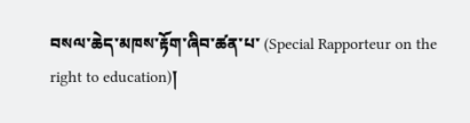བསལ་ཆེད་མཁས་རྟོག་ཞིབ་ཚན་པ་ (Special Rapporteur on the right to education)།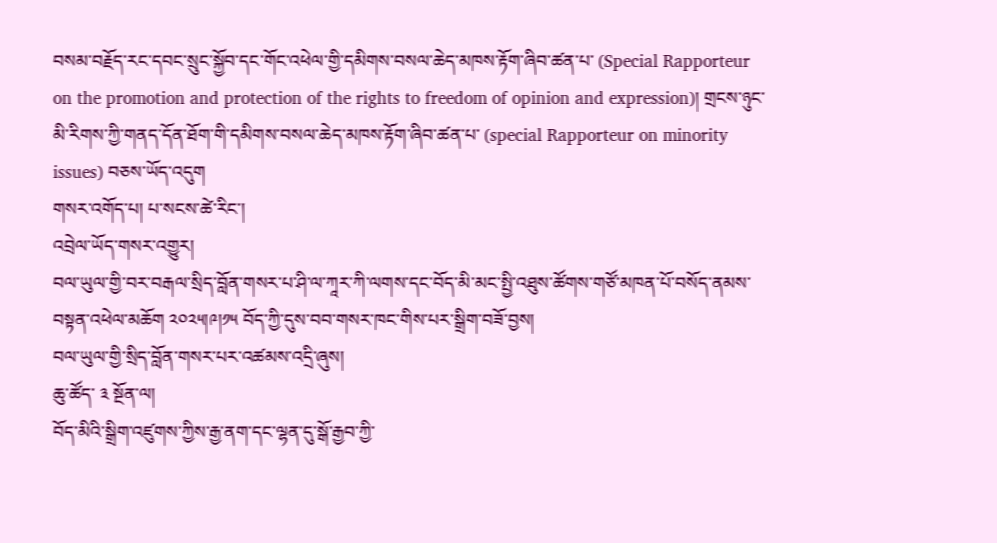བསམ་བརྗོད་རང་དབང་སྲུང་སྐྱོབ་དང་གོང་འཕེལ་གྱི་དམིགས་བསལ་ཆེད་མཁས་རྟོག་ཞིབ་ཚན་པ་ (Special Rapporteur on the promotion and protection of the rights to freedom of opinion and expression)། གྲངས་ཉུང་མི་རིགས་ཀྱི་གནད་དོན་ཐོག་གི་དམིགས་བསལ་ཆེད་མཁས་རྟོག་ཞིབ་ཚན་པ་ (special Rapporteur on minority issues) བཅས་ཡོད་འདུག
གསར་འགོད་པ། པ་སངས་ཚེ་རིང་།
འབྲེལ་ཡོད་གསར་འགྱུར།
བལ་ཡུལ་གྱི་བར་བརྒལ་སྲིད་བློན་གསར་པ་ཤི་ལ་ཀཱར་ཀི་ལགས་དང་བོད་མི་མང་སྤྱི་འཐུས་ཚོགས་གཙོ་མཁན་པོ་བསོད་ནམས་བསྟན་འཕེལ་མཆོག ༢༠༢༥།༩།༡༥ བོད་ཀྱི་དུས་བབ་གསར་ཁང་གིས་པར་སྒྲིག་བཟོ་བྱས།
བལ་ཡུལ་གྱི་སྲིད་བློན་གསར་པར་འཚམས་འདྲི་ཞུས།
ཆུ་ཚོད་ ༣ སྔོན་ལ།
བོད་མིའི་སྒྲིག་འཛུགས་ཀྱིས་རྒྱ་ནག་དང་ལྷན་དུ་སྒོ་རྒྱབ་ཀྱི་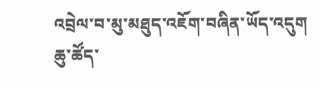འབྲེལ་བ་མུ་མཐུད་འཇོག་བཞིན་ཡོད་འདུག
ཆུ་ཚོད་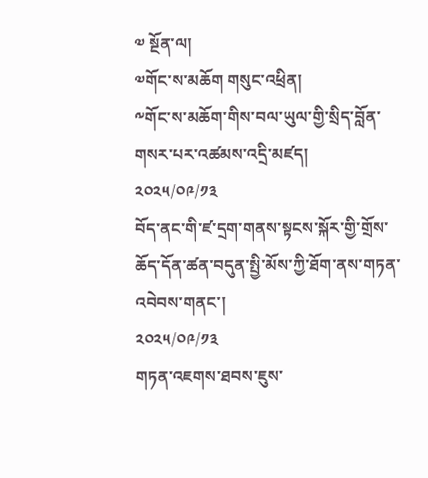༧ སྔོན་ལ།
༧གོང་ས་མཆོག གསུང་འཕྲིན།
༸གོང་ས་མཆོག་གིས་བལ་ཡུལ་གྱི་སྲིད་བློན་གསར་པར་འཚམས་འདྲི་མཛད།
༢༠༢༥/༠༩/༡༣
བོད་ནང་གི་ཛ་དྲག་གནས་སྟངས་སྐོར་གྱི་གྲོས་ཆོད་དོན་ཚན་བདུན་སྤྱི་མོས་ཀྱི་ཐོག་ནས་གཏན་འབེབས་གནང་།
༢༠༢༥/༠༩/༡༣
གཏན་འཇགས་ཐབས་ཇུས་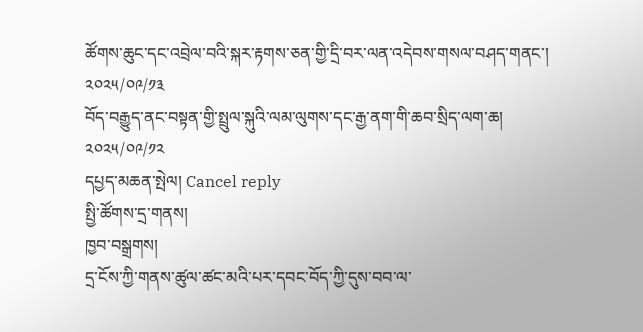ཚོགས་ཆུང་དང་འབྲེལ་བའི་སྐར་རྟགས་ཅན་གྱི་དྲི་བར་ལན་འདེབས་གསལ་བཤད་གནང་།
༢༠༢༥/༠༩/༡༣
བོད་བརྒྱུད་ནང་བསྟན་གྱི་སྤྲུལ་སྐུའི་ལམ་ལུགས་དང་རྒྱ་ནག་གི་ཆབ་སྲིད་ལག་ཆ།
༢༠༢༥/༠༩/༡༢
དཔྱད་མཆན་སྤེལ། Cancel reply
སྤྱི་ཚོགས་དྲ་གནས།
ཁྱབ་བསྒྲགས།
དྲ་ངོས་ཀྱི་གནས་ཚུལ་ཚང་མའི་པར་དབང་བོད་ཀྱི་དུས་བབ་ལ་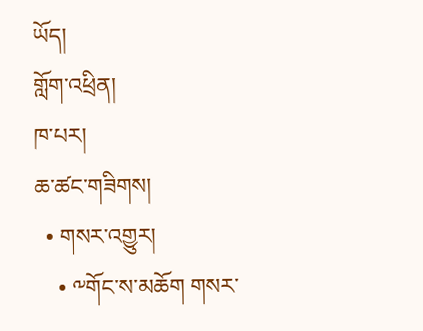ཡོད།
གློག་འཕྲིན།
ཁ་པར།
ཆ་ཚང་གཟིགས།
  • གསར་འགྱུར།
    • ༸གོང་ས་མཆོག གསར་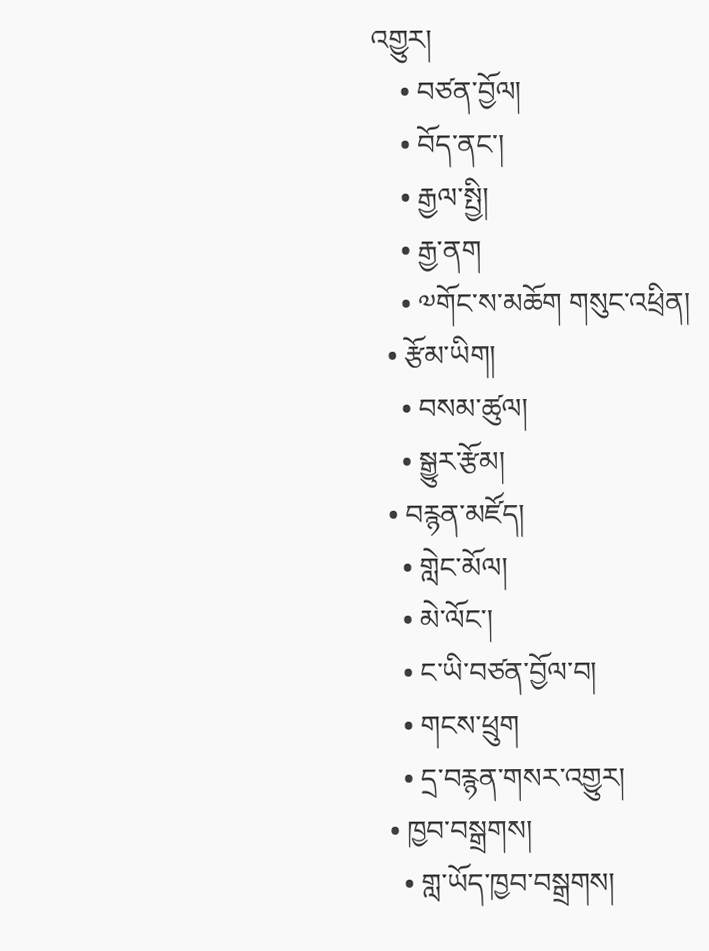འགྱུར།
    • བཙན་བྱོལ།
    • བོད་ནང་།
    • རྒྱལ་སྤྱི།
    • རྒྱ་ནག
    • ༧གོང་ས་མཆོག གསུང་འཕྲིན།
  • རྩོམ་ཡིག།
    • བསམ་ཚུལ།
    • སྒྱུར་རྩོམ།
  • བརྙན་མཛོད།
    • གླེང་མོལ།
    • མེ་ལོང་།
    • ང་ཡི་བཙན་བྱོལ་བ།
    • གངས་ཕྲུག
    • དྲ་བརྙན་གསར་འགྱུར།
  • ཁྱབ་བསྒྲགས།
    • གླ་ཡོད་ཁྱབ་བསྒྲགས།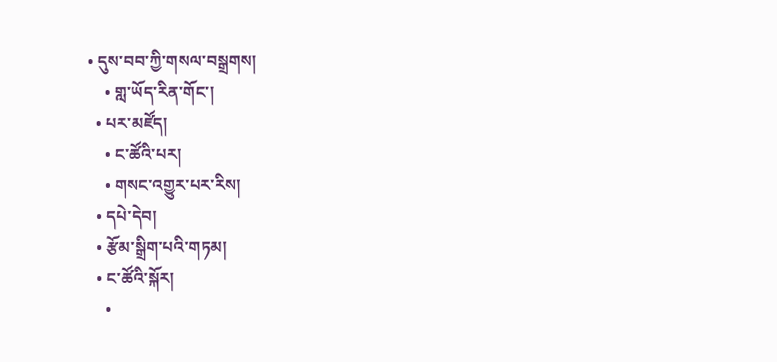• དུས་བབ་ཀྱི་གསལ་བསྒྲགས།
    • གླ་ཡོད་རིན་གོང་།
  • པར་མཛོད།
    • ང་ཚོའི་པར།
    • གསང་འགྱུར་པར་རིས།
  • དཔེ་དེབ།
  • རྩོམ་སྒྲིག་པའི་གཏམ།
  • ང་ཚོའི་སྐོར།
    •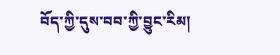བོད་ཀྱི་དུས་བབ་ཀྱི་བྱུང་རིམ།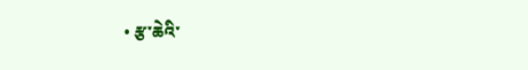• རྩ་ཆེའི་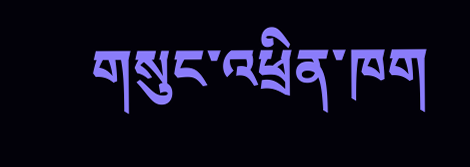གསུང་འཕྲིན་ཁག